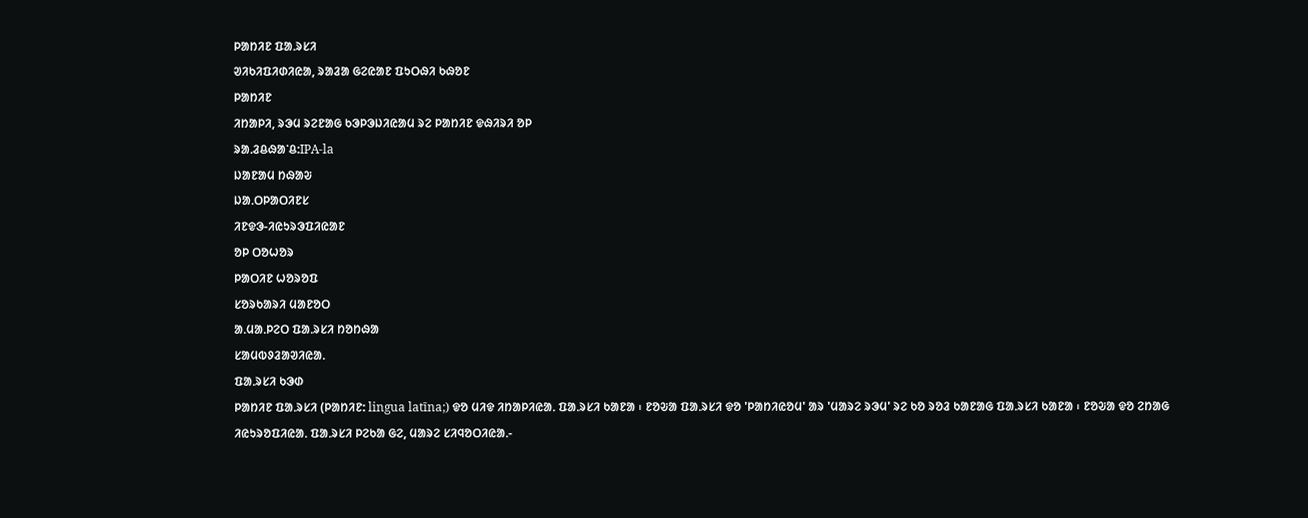ᱞᱟᱴᱤᱱ ᱯᱟᱹᱨᱥᱤ
ᱣᱤᱠᱤᱯᱤᱰᱤᱭᱟ, ᱨᱟᱲᱟ ᱜᱮᱭᱟᱱ ᱯᱩᱛᱷᱤ ᱠᱷᱚᱱ
ᱞᱟᱴᱤᱱ
ᱤᱴᱟᱞᱤ, ᱨᱳᱢ ᱨᱮᱱᱟᱜ ᱠᱳᱞᱳᱡᱤᱭᱟᱢ ᱨᱮ ᱞᱟᱴᱤᱱ ᱫᱷᱤᱨᱤ ᱚᱞ
ᱨᱟᱹᱲᱪᱷᱟᱸᱪ:IPA-la
ᱡᱟᱱᱟᱢ ᱴᱷᱟᱶ
ᱡᱟᱹᱛᱞᱟᱛᱤᱱᱥ
ᱤᱱᱫᱳ-ᱤᱭᱩᱨᱳᱯᱤᱭᱟᱱ
ᱚᱞ ᱛᱚᱦᱚᱨ
ᱞᱟᱛᱤᱱ ᱦᱚᱨᱚᱯ
ᱥᱚᱨᱠᱟᱨᱤ ᱢᱟᱱᱚᱛ
ᱟᱹᱢᱟᱹᱞᱮᱛ ᱯᱟᱹᱨᱥᱤ ᱴᱚᱴᱷᱟ
ᱥᱟᱢᱵᱽᱲᱟᱣᱤᱭᱟᱹ
ᱯᱟᱹᱨᱥᱤ ᱠᱳᱰ
ᱞᱟᱴᱤᱱ ᱯᱟᱹᱨᱥᱤ (ᱞᱟᱴᱤᱱ: lingua latīna;) ᱫᱚ ᱢᱤᱫ ᱤᱴᱟᱞᱤᱭᱟᱹ ᱯᱟᱹᱨᱥᱤ ᱠᱟᱱᱟ ᱾ ᱱᱚᱶᱟ ᱯᱟᱹᱨᱥᱤ ᱫᱚ 'ᱞᱟᱴᱤᱭᱚᱢ' ᱟᱨ 'ᱢᱟᱨᱮ ᱨᱳᱢ' ᱨᱮ ᱠᱚ ᱨᱚᱲ ᱠᱟᱱᱟᱜ ᱯᱟᱹᱨᱥᱤ ᱠᱟᱱᱟ ᱾ ᱱᱚᱶᱟ ᱫᱚ ᱮᱴᱟᱜ ᱤᱭᱩᱨᱚᱯᱤᱭᱟᱹ ᱯᱟᱹᱨᱥᱤ ᱞᱮᱠᱟ ᱜᱮ, ᱢᱟᱨᱮ ᱥᱤᱧᱚᱛᱤᱭᱟᱹ-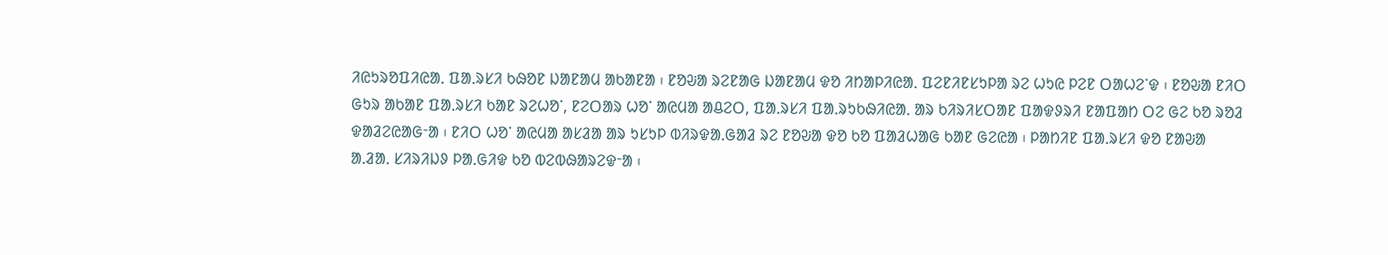ᱤᱭᱩᱨᱚᱯᱤᱭᱟᱹ ᱯᱟᱹᱨᱥᱤ ᱠᱷᱚᱱ ᱡᱟᱱᱟᱢ ᱟᱠᱟᱱᱟ ᱾ ᱱᱚᱶᱟ ᱨᱮᱱᱟᱜ ᱡᱟᱱᱟᱢ ᱫᱚ ᱤᱴᱟᱞᱤᱭᱟᱹ ᱯᱮᱱᱤᱱᱥᱩᱞᱟ ᱨᱮ ᱦᱩᱭ ᱞᱮᱱ ᱛᱟᱦᱮᱸᱫ ᱾ ᱱᱚᱶᱟ ᱱᱤᱛ ᱜᱩᱨ ᱟᱠᱟᱱ ᱯᱟᱹᱨᱥᱤ ᱠᱟᱱ ᱨᱮᱦᱚᱸ, ᱱᱮᱛᱟᱨ ᱦᱚᱸ ᱟᱭᱢᱟ ᱟᱪᱮᱛ, ᱯᱟᱹᱨᱥᱤ ᱯᱟᱹᱨᱩᱠᱷᱤᱭᱟᱹ ᱟᱨ ᱠᱤᱨᱤᱥᱛᱟᱱ ᱯᱟᱫᱽᱨᱤ ᱱᱟᱯᱟᱴ ᱛᱮ ᱜᱮ ᱠᱚ ᱨᱚᱲ ᱫᱟᱲᱮᱭᱟᱜᱼᱟ ᱾ ᱱᱤᱛ ᱦᱚᱸ ᱟᱭᱢᱟ ᱟᱥᱲᱟ ᱟᱨ ᱩᱥᱩᱞ ᱵᱤᱨᱫᱟᱹᱜᱟᱲ ᱨᱮ ᱱᱚᱶᱟ ᱫᱚ ᱠᱚ ᱯᱟᱲᱦᱟᱜ ᱠᱟᱱ ᱜᱮᱭᱟ ᱾ ᱞᱟᱴᱤᱱ ᱯᱟᱹᱨᱥᱤ ᱫᱚ ᱱᱟᱶᱟ ᱟᱹᱲᱟᱹ ᱥᱤᱨᱤᱡᱽ ᱞᱟᱹᱜᱤᱫ ᱠᱚ ᱵᱮᱵᱷᱟᱨᱮᱫᱼᱟ ᱾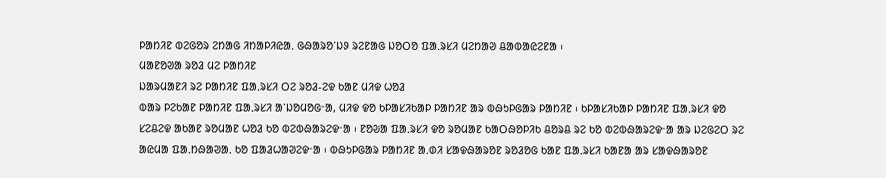ᱞᱟᱴᱤᱱ ᱵᱮᱜᱚᱨ ᱮᱴᱟᱜ ᱤᱴᱟᱞᱤᱭᱟᱹ ᱜᱷᱟᱨᱚᱸᱡᱽ ᱨᱮᱱᱟᱜ ᱡᱚᱛᱚ ᱯᱟᱹᱨᱥᱤ ᱢᱮᱴᱟᱣ ᱪᱟᱵᱟᱭᱮᱱᱟ ᱾
ᱢᱟᱱᱚᱣᱟ ᱨᱚᱲ ᱢᱮ ᱞᱟᱴᱤᱱ
ᱡᱟᱨᱢᱟᱱᱤ ᱨᱮ ᱞᱟᱴᱤᱱ ᱯᱟᱹᱨᱥᱤ ᱛᱮ ᱨᱚᱲ-ᱮᱫ ᱠᱟᱱ ᱢᱤᱫ ᱦᱚᱲ
ᱵᱟᱨ ᱞᱮᱠᱟᱱ ᱞᱟᱴᱤᱱ ᱯᱟᱹᱨᱥᱤ ᱟᱸᱡᱚᱢᱚᱜᱼᱟ, ᱢᱤᱫ ᱫᱚ ᱠᱞᱟᱥᱤᱠᱟᱞ ᱞᱟᱴᱤᱱ ᱟᱨ ᱵᱷᱩᱞᱜᱟᱨ ᱞᱟᱴᱤᱱ ᱾ ᱠᱞᱟᱥᱤᱠᱟᱞ ᱞᱟᱴᱤᱱ ᱯᱟᱹᱨᱥᱤ ᱫᱚ ᱥᱮᱪᱮᱫ ᱟᱠᱟᱱ ᱨᱚᱢᱟᱱ ᱦᱚᱲ ᱠᱚ ᱵᱮᱵᱷᱟᱨᱮᱫᱼᱟ ᱾ ᱱᱚᱶᱟ ᱯᱟᱹᱨᱥᱤ ᱫᱚ ᱨᱚᱢᱟᱱ ᱠᱟᱛᱷᱚᱞᱤᱠ ᱪᱚᱨᱪ ᱨᱮ ᱠᱚ ᱵᱮᱵᱷᱟᱨᱮᱫᱼᱟ ᱟᱨ ᱡᱮᱜᱮᱛ ᱨᱮ ᱟᱭᱢᱟ ᱯᱟᱹᱴᱷᱟᱣᱟᱹ ᱠᱚ ᱯᱟᱲᱦᱟᱣᱮᱫᱼᱟ ᱾ ᱵᱷᱩᱞᱜᱟᱨ ᱞᱟᱴᱤᱱ ᱟᱹᱰᱤ ᱥᱟᱫᱷᱟᱨᱚᱱ ᱨᱚᱲᱚᱜ ᱠᱟᱱ ᱯᱟᱹᱨᱥᱤ ᱠᱟᱱᱟ ᱟᱨ ᱥᱟᱫᱷᱟᱨᱚᱱ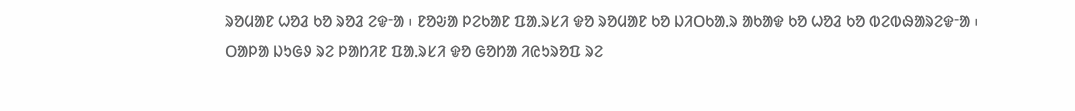ᱨᱚᱢᱟᱱ ᱦᱚᱲ ᱠᱚ ᱨᱚᱲ ᱮᱫᱼᱟ ᱾ ᱱᱚᱶᱟ ᱞᱮᱠᱟᱱ ᱯᱟᱹᱨᱥᱤ ᱫᱚ ᱨᱚᱢᱟᱱ ᱠᱚ ᱡᱤᱛᱠᱟᱹᱨ ᱟᱠᱟᱫ ᱠᱚ ᱦᱚᱲ ᱠᱚ ᱵᱮᱵᱷᱟᱨᱮᱫᱼᱟ ᱾
ᱛᱟᱞᱟ ᱡᱩᱜᱽ ᱨᱮ ᱞᱟᱴᱤᱱ ᱯᱟᱹᱨᱥᱤ ᱫᱚ ᱜᱚᱴᱟ ᱤᱭᱩᱨᱚᱯ ᱨᱮ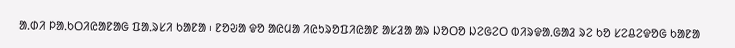ᱟᱹᱰᱤ ᱞᱟᱹᱠᱛᱤᱭᱟᱱᱟᱜ ᱯᱟᱹᱨᱥᱤ ᱠᱟᱱᱟ ᱾ ᱱᱚᱶᱟ ᱫᱚ ᱟᱭᱢᱟ ᱤᱭᱩᱨᱚᱯᱤᱭᱟᱱ ᱟᱥᱲᱟ ᱟᱨ ᱡᱚᱛᱚ ᱡᱮᱜᱮᱛ ᱵᱤᱨᱫᱟᱹᱜᱟᱲ ᱨᱮ ᱠᱚ ᱥᱮᱪᱮᱫᱚᱜ ᱠᱟᱱᱟ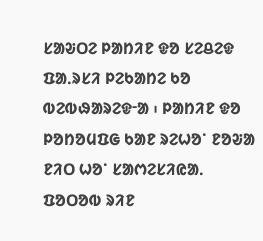ᱥᱟᱶᱛᱮ ᱞᱟᱴᱤᱱ ᱫᱚ ᱥᱮᱪᱮᱫ ᱯᱟᱹᱨᱥᱤ ᱞᱮᱠᱟᱴᱮ ᱠᱚ ᱵᱮᱵᱷᱟᱨᱮᱫᱼᱟ ᱾ ᱞᱟᱴᱤᱱ ᱫᱚ ᱞᱚᱴᱚᱢᱯᱜ ᱠᱟᱱ ᱨᱮᱦᱚᱸ ᱱᱚᱶᱟ ᱱᱤᱛ ᱦᱚᱸ ᱥᱟᱬᱮᱥᱤᱭᱟᱹ ᱯᱚᱛᱚᱵ ᱨᱤᱱ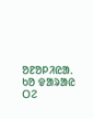ᱚᱱᱚᱞᱤᱭᱟᱹ ᱠᱚ ᱫᱟᱨᱟᱭ ᱛᱮ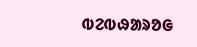ᱵᱮᱵᱷᱟᱨᱚᱜ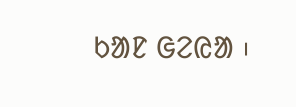ᱠᱟᱱ ᱜᱮᱭᱟ ᱾